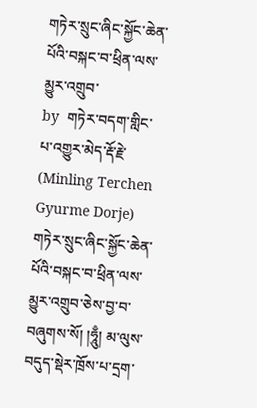གཏེར་སྲུང་ཞིང་སྐྱོང་ཆེན་པོའི་བསྐང་བ་ཕྲིན་ལས་མྱུར་འགྲུབ་
by  གཏེར་བདག་གླིང་པ་འགྱུར་མེད་རྡོ་རྗེ་ (Minling Terchen Gyurme Dorje)
གཏེར་སྲུང་ཞིང་སྐྱོང་ཆེན་པོའི་བསྐང་བ་ཕྲིན་ལས་མྱུར་འགྲུབ་ཅེས་བྱ་བ་བཞུགས་སོ། །ཧཱུྃ། མ་ལུས་བདུད་སྡེར་ཁྲོས་པ་དྲག་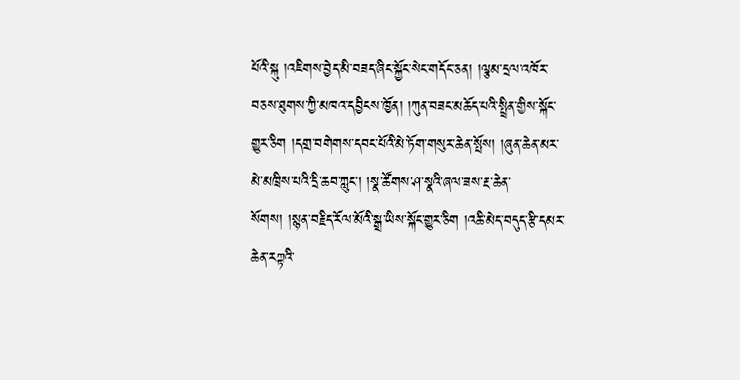པོའི་སྐུ །འཇིགས་བྱེད་མི་བཟད་ཞིང་སྐྱོང་སེང་གདོང་ཅན། །ལྕམ་དྲལ་འཁོར་བཅས་ཐུགས་ཀྱི་མཁའ་དབྱིངས་ཁྱོན། །ཀུན་བཟང་མཆོད་པའི་སྤྲིན་གྱིས་སྐོང་གྱུར་ཅིག །དགྲ་བགེགས་དབང་པོའི་མེ་ཏོག་གསུར་ཆེན་སྤོས། །ཞུན་ཆེན་མར་མེ་མཁྲིས་པའི་དྲི་ཆབ་ཀླུང་། །སྣ་ཚོགས་ཤ་སྣའི་ཞལ་ཟས་རྔ་ཆེན་སོགས། །སྙན་བརྗིད་རོལ་མོའི་སྒྲ་ཡིས་སྐོང་གྱུར་ཅིག །འཆི་མེད་བདུད་རྩི་དམར་ཆེན་རཀྟའི་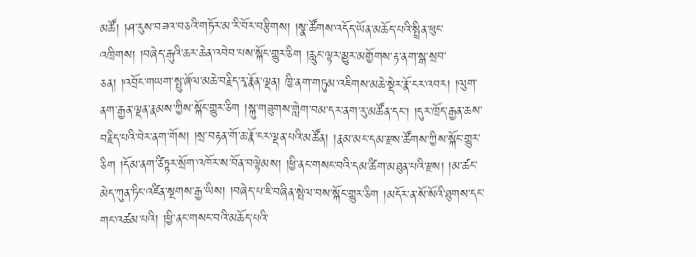མཚོ། །ཤ་རུས་བཟའ་བཅའི་གཏོར་མ་རི་བོར་བརྩིགས། །སྣ་ཚོགས་འདོད་ཡོན་མཆོད་པའི་སྤྲིན་ཕུང་འཁྲིགས། །བཞེད་རྒུའི་ཆར་ཆེན་འབེབ་པས་སྐོང་གྱུར་ཅིག །རླུང་ལྟར་མྱུར་མགྱོགས་རྟ་ནག་སྒ་སྲབ་ཅན། །འབྲོང་གཡག་སྤུ་ཞོལ་མཆེ་བརྗིད་རྭ་རྣོན་ལྡན། ཁྱི་ནག་གཏུམ་འཇིགས་མཆེ་སྡེར་རྣོ་ངར་འབར། །ལུག་ནག་རྒྱན་ལྡན་རྣམས་ཀྱིས་སྐོང་གྱུར་ཅིག །སྐུ་གཟུགས་གླེག་བམ་དར་ནག་རུ་མཚོན་དང་། །དུར་ཁྲོད་རྒྱན་ཆས་བརྗིད་པའི་བེར་ནག་གོས། །སྲ་བརྟན་གོ་ཆ་རྣོ་ངར་ལྡན་པའི་མཚོན། །རྣམ་མང་དམ་རྫས་ཚོགས་ཀྱིས་སྐོང་གྱུར་ཅིག །དོམ་ནག་ཙིཏྟར་སྲོག་འཁོར་ས་བོན་བལྟེམས། །ཕྱི་ནང་གསང་བའི་དམ་ཚིག་མཐུན་པའི་རྫས། །མ་ཚང་མེད་ཀུན་ཏིང་འཛིན་སྔགས་རྒྱ་ཡིས། །བཞེད་པ་ཇི་བཞིན་སྤེལ་བས་སྐོང་གྱུར་ཅིག །མདོར་ན་སོ་སོའི་ཐུགས་དང་གང་འཚམ་པའི། །ཕྱི་ནང་གསང་བའི་མཆོད་པའི་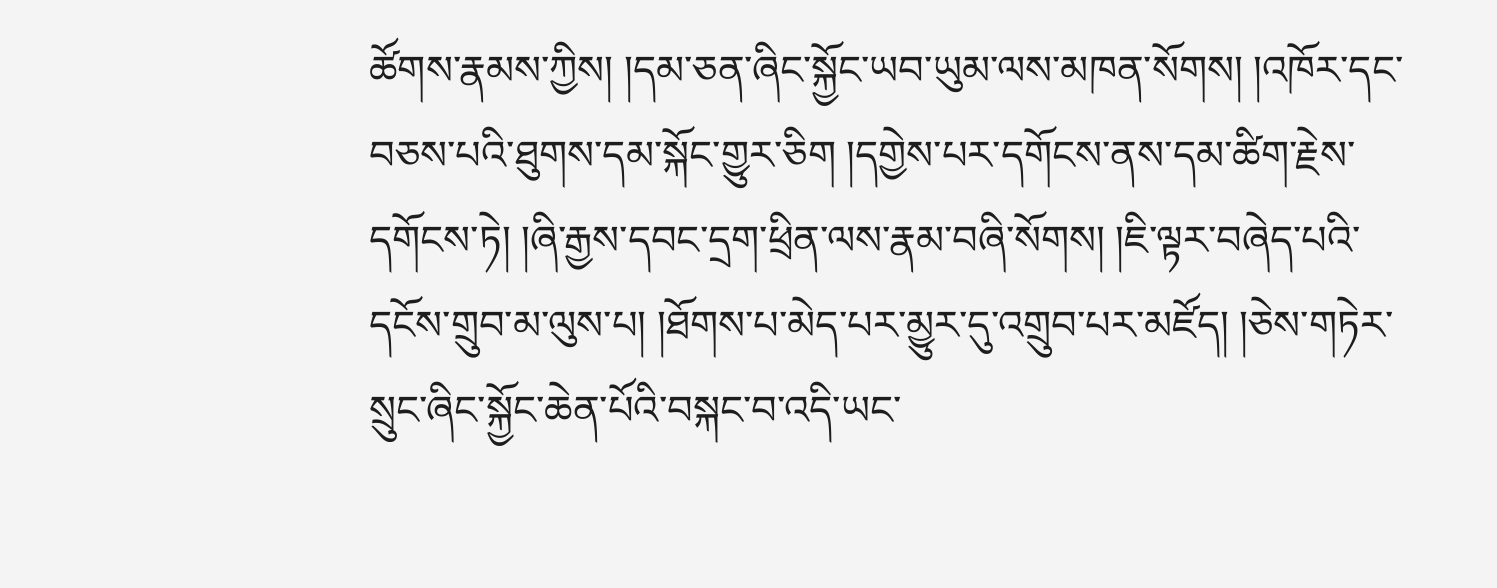ཚོགས་རྣམས་ཀྱིས། །དམ་ཅན་ཞིང་སྐྱོང་ཡབ་ཡུམ་ལས་མཁན་སོགས། །འཁོར་དང་བཅས་པའི་ཐུགས་དམ་སྐོང་གྱུར་ཅིག །དགྱེས་པར་དགོངས་ནས་དམ་ཚིག་རྗེས་དགོངས་ཏེ། །ཞི་རྒྱས་དབང་དྲག་ཕྲིན་ལས་རྣམ་བཞི་སོགས། །ཇི་ལྟར་བཞེད་པའི་དངོས་གྲུབ་མ་ལུས་པ། །ཐོགས་པ་མེད་པར་མྱུར་དུ་འགྲུབ་པར་མཛོད། །ཅེས་གཏེར་སྲུང་ཞིང་སྐྱོང་ཆེན་པོའི་བསྐང་བ་འདི་ཡང་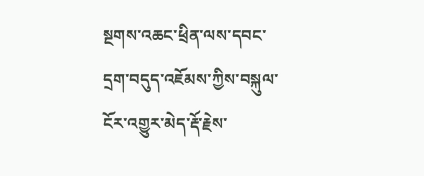སྔགས་འཆང་ཕྲིན་ལས་དབང་དྲག་བདུད་འཇོམས་ཀྱིས་བསྐུལ་ངོར་འགྱུར་མེད་རྡོ་རྗེས་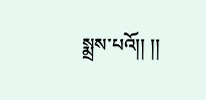སྨྲས་པའོ།། །།